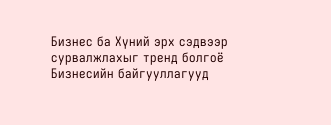Бизнес ба Хүний эрх сэдвээр сурвалжлахыг тренд болгоё
Бизнесийн байгууллагууд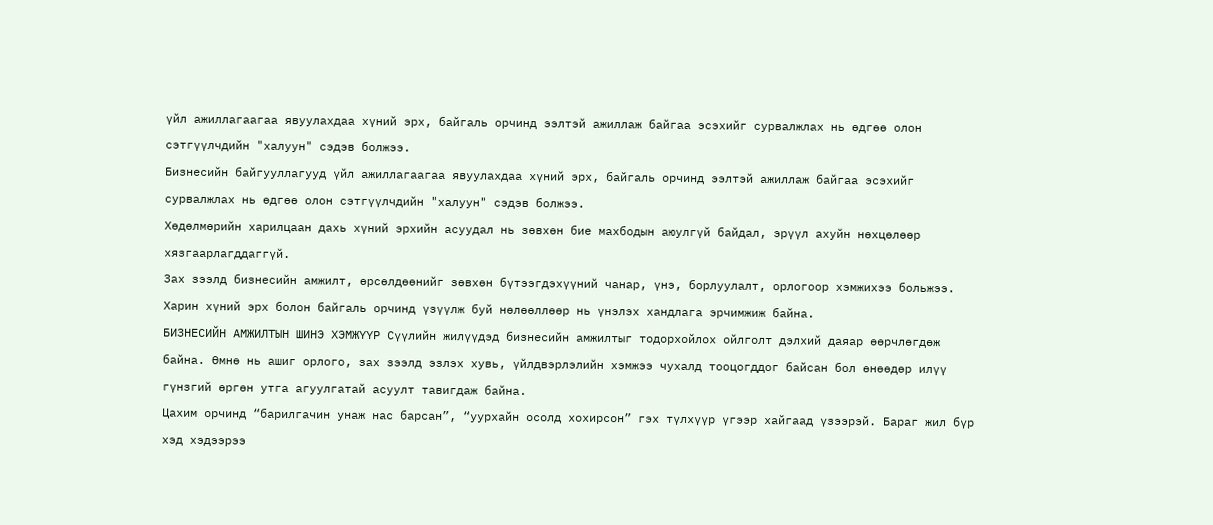үйл ажиллагаагаа явуулахдаа хүний эрх, байгаль орчинд ээлтэй ажиллаж байгаа эсэхийг сурвалжлах нь өдгөө олон сэтгүүлчдийн "халуун" сэдэв болжээ.
Бизнесийн байгууллагууд үйл ажиллагаагаа явуулахдаа хүний эрх, байгаль орчинд ээлтэй ажиллаж байгаа эсэхийг сурвалжлах нь өдгөө олон сэтгүүлчдийн "халуун" сэдэв болжээ.
Хөдөлмөрийн харилцаан дахь хүний эрхийн асуудал нь зөвхөн бие махбодын аюулгүй байдал, эрүүл ахуйн нөхцөлөөр хязгаарлагддаггүй.
Зах зээлд бизнесийн амжилт, өрсөлдөөнийг зөвхөн бүтээгдэхүүний чанар, үнэ, борлуулалт, орлогоор хэмжихээ больжээ. Харин хүний эрх болон байгаль орчинд үзүүлж буй нөлөөллөөр нь үнэлэх хандлага эрчимжиж байна.
БИЗНЕСИЙН АМЖИЛТЫН ШИНЭ ХЭМЖҮҮР Сүүлийн жилүүдэд бизнесийн амжилтыг тодорхойлох ойлголт дэлхий даяар өөрчлөгдөж байна. Өмнө нь ашиг орлого, зах зээлд эзлэх хувь, үйлдвэрлэлийн хэмжээ чухалд тооцогддог байсан бол өнөөдөр илүү гүнзгий өргөн утга агуулгатай асуулт тавигдаж байна.
Цахим орчинд “барилгачин унаж нас барсан”, “уурхайн осолд хохирсон” гэх түлхүүр үгээр хайгаад үзээрэй. Бараг жил бүр хэд хэдээрээ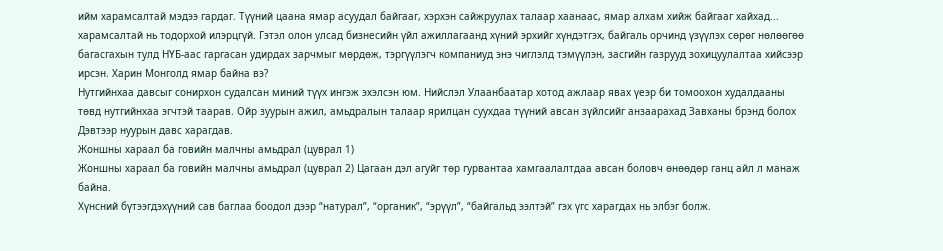ийм харамсалтай мэдээ гардаг. Түүний цаана ямар асуудал байгааг, хэрхэн сайжруулах талаар хаанаас, ямар алхам хийж байгааг хайхад... харамсалтай нь тодорхой илэрцгүй. Гэтэл олон улсад бизнесийн үйл ажиллагаанд хүний эрхийг хүндэтгэх, байгаль орчинд үзүүлэх сөрөг нөлөөгөө багасгахын тулд НҮБ-аас гаргасан удирдах зарчмыг мөрдөж, тэргүүлэгч компаниуд энэ чиглэлд тэмүүлэн, засгийн газрууд зохицуулалтаа хийсээр ирсэн. Харин Монголд ямар байна вэ?
Нутгийнхаа давсыг сонирхон судалсан миний түүх ингэж эхэлсэн юм. Нийслэл Улаанбаатар хотод ажлаар явах үеэр би томоохон худалдааны төвд нутгийнхаа эгчтэй таарав. Ойр зуурын ажил, амьдралын талаар ярилцан суухдаа түүний авсан зүйлсийг анзаарахад Завханы брэнд болох Дэвтээр нуурын давс харагдав.
Жоншны хараал ба говийн малчны амьдрал (цуврал 1)
Жоншны хараал ба говийн малчны амьдрал (цуврал 2) Цагаан дэл агуйг төр гурвантаа хамгаалалтдаа авсан боловч өнөөдөр ганц айл л манаж байна.
Хүнсний бүтээгдэхүүний сав баглаа боодол дээр “натурал”, “органик”, “эрүүл”, “байгальд ээлтэй” гэх үгс харагдах нь элбэг болж.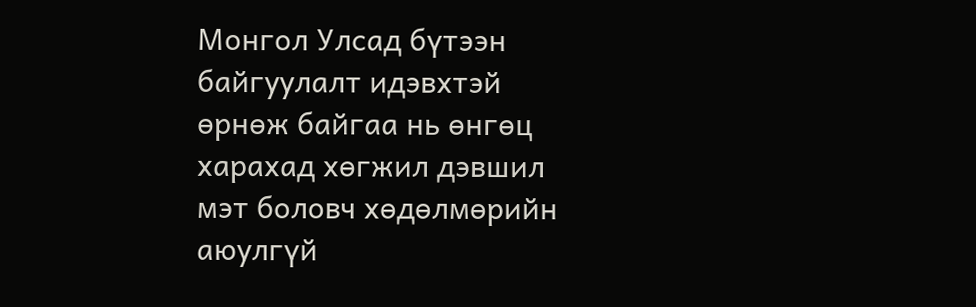Монгол Улсад бүтээн байгуулалт идэвхтэй өрнөж байгаа нь өнгөц харахад хөгжил дэвшил мэт боловч хөдөлмөрийн аюулгүй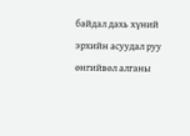байдал дахь хүний эрхийн асуудал руу өнгийвөл алганы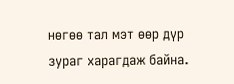нөгөө тал мэт өөр дүр зураг харагдаж байна.